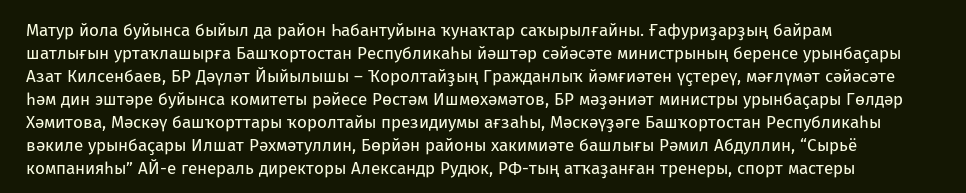Матур йола буйынса быйыл да район Һабантуйына ҡунаҡтар саҡырылғайны. Ғафуриҙарҙың байрам шатлығын уртаҡлашырға Башҡортостан Республикаһы йәштәр сәйәсәте министрының беренсе урынбаҫары Азат Килсенбаев, БР Дәүләт Йыйылышы – Ҡоролтайҙың Гражданлыҡ йәмғиәтен үҫтереү, мәғлүмәт сәйәсәте һәм дин эштәре буйынса комитеты рәйесе Рөстәм Ишмөхәмәтов, БР мәҙәниәт министры урынбаҫары Гөлдәр Хәмитова, Мәскәү башҡорттары ҡоролтайы президиумы ағзаһы, Мәскәүҙәге Башҡортостан Республикаһы вәкиле урынбаҫары Илшат Рәхмәтуллин, Бөрйән районы хакимиәте башлығы Рәмил Абдуллин, “Сырьё компанияһы” АЙ-е генераль директоры Александр Рудюк, РФ-тың атҡаҙанған тренеры, спорт мастеры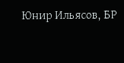Юнир Ильясов, БР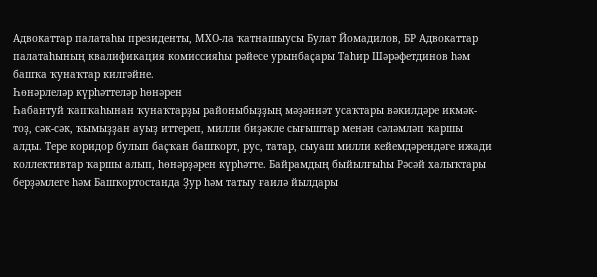Адвокаттар палатаһы президенты, МХО-ла ҡатнашыусы Булат Йомадилов, БР Адвокаттар палатаһының квалификация комиссияһы рәйесе урынбаҫары Таһир Шәрәфетдинов һәм башҡа ҡунаҡтар килгәйне.
Һөнәрлеләр күрһәттеләр һөнәрен
Һабантуй ҡапҡаһынан ҡунаҡтарҙы районыбыҙҙың мәҙәниәт усаҡтары вәкилдәре икмәк-тоҙ, сәк-сәк, ҡымыҙҙан ауыҙ иттереп, милли биҙәкле сығыштар менән сәләмләп ҡаршы алды. Тере коридор булып баҫҡан башҡорт, рус, татар, сыуаш милли кейемдәрендәге ижади коллективтар ҡаршы алып, һөнәрҙәрен күрһәтте. Байрамдың быйылғыһы Рәсәй халыҡтары берҙәмлеге һәм Башҡортостанда Ҙур һәм татыу ғаилә йылдары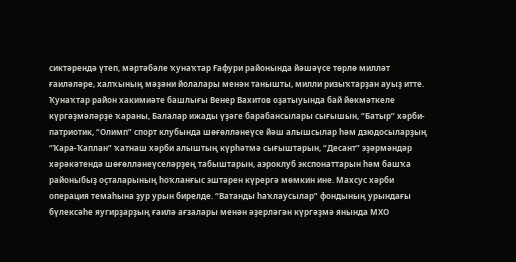сиктәрендә үтеп, мәртәбәле ҡунаҡтар Ғафури районында йәшәүсе төрлө милләт ғаиләләре, халҡының мәҙәни йолалары менән танышты, милли ризыҡтарҙан ауыҙ итте.
Ҡунаҡтар район хакимиәте башлығы Венер Вахитов оҙатыуында бай йөкмәткеле күргәҙмәләрҙе ҡараны, Балалар ижады үҙәге барабансылары сығышын, “Батыр” хәрби-патриотик, “Олимп” спорт клубында шөғөлләнеүсе йәш алышсылар һәм дзюдосыларҙың “Ҡара-Ҡаплан” ҡатнаш хәрби алыштың күрһәтмә сығыштарын, “Десант” эҙәрмәндәр хәрәкәтендә шөғөлләнеүселәрҙең табыштарын, аэроклуб экспонаттарын һәм башҡа районыбыҙ оҫталарының һоҡланғыс эштәрен күрергә мөмкин ине. Махсус хәрби операция темаһына ҙур урын бирелде. “Ватанды һаҡлаусылар” фондының урындағы бүлексәһе яугирҙарҙың ғаилә ағзалары менән әҙерләгән күргәҙмә янында МХО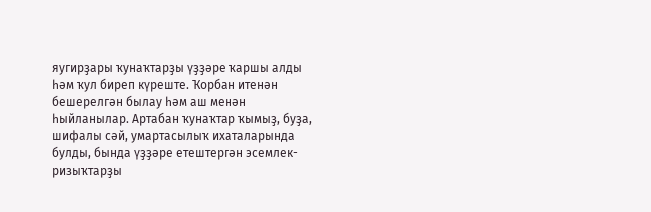яугирҙары ҡунаҡтарҙы үҙҙәре ҡаршы алды һәм ҡул биреп күреште. Ҡорбан итенән бешерелгән былау һәм аш менән һыйланылар. Артабан ҡунаҡтар ҡымыҙ, буҙа, шифалы сәй, умартасылыҡ ихаталарында булды, бында үҙҙәре етештергән эсемлек-ризыҡтарҙы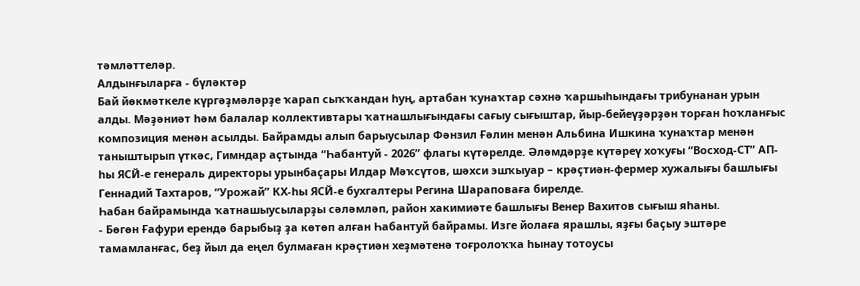тәмләттеләр.
Алдынғыларға - бүләктәр
Бай йөкмәткеле күргәҙмәләрҙе ҡарап сыҡҡандан һуң, артабан ҡунаҡтар сәхнә ҡаршыһындағы трибунанан урын алды. Мәҙәниәт һәм балалар коллективтары ҡатнашлығындағы сағыу сығыштар, йыр-бейеүҙәрҙән торған һоҡланғыс композиция менән асылды. Байрамды алып барыусылар Фәнзил Ғәлин менән Альбина Ишкина ҡунаҡтар менән таныштырып үткәс, Гимндар аҫтында “Һабантуй - 2026” флагы күтәрелде. Әләмдәрҙе күтәреү хоҡуғы “Восход-СТ” АП-һы ЯСЙ-е генераль директоры урынбаҫары Илдар Мәҡсүтов, шәхси эшҡыуар – крәҫтиән-фермер хужалығы башлығы Геннадий Тахтаров, “Урожай” КХ-һы ЯСЙ-е бухгалтеры Регина Шараповаға бирелде.
Һабан байрамында ҡатнашыусыларҙы сәләмләп, район хакимиәте башлығы Венер Вахитов сығыш яһаны.
- Бөгөн Ғафури ерендә барыбыҙ ҙа көтөп алған Һабантуй байрамы. Изге йолаға ярашлы, яҙғы баҫыу эштәре тамамланғас, беҙ йыл да еңел булмаған крәҫтиән хеҙмәтенә тоғролоҡҡа һынау тотоусы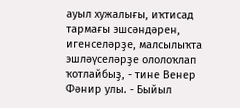ауыл хужалығы, иҡтисад тармағы эшсәндәрен, игенселәрҙе, малсылыҡта эшләүселәрҙе ололоҡлап ҡотлайбыҙ, - тине Венер Фәнир улы. - Быйыл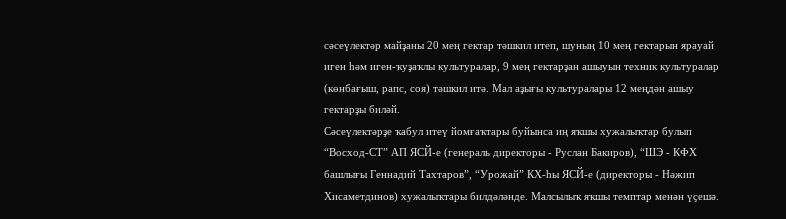сәсеүлектәр майҙаны 20 мең гектар тәшкил итеп, шуның 10 мең гектарын ярауай иген һәм иген-ҡуҙаҡлы культуралар, 9 мең гектарҙан ашыуын техник культуралар (көнбағыш, рапс, соя) тәшкил итә. Мал аҙығы культуралары 12 меңдән ашыу гектарҙы биләй.
Сәсеүлектәрҙе ҡабул итеү йомғаҡтары буйынса иң яҡшы хужалыҡтар булып “Восход-СТ” АП ЯСЙ-е (генераль директоры - Руслан Бакиров), “ШЭ - КФХ башлығы Геннадий Тахтаров”, “Урожай” КХ-һы ЯСЙ-е (директоры - Нәжип Хисаметдинов) хужалыҡтары билдәләнде. Малсылыҡ яҡшы темптар менән үҫешә.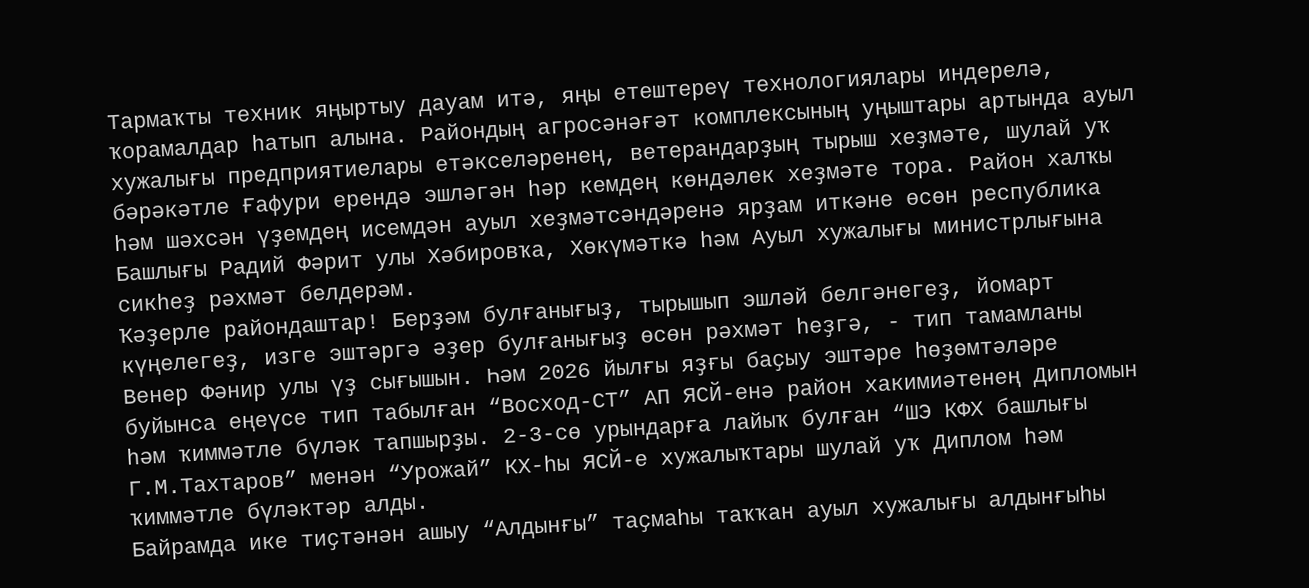Тармаҡты техник яңыртыу дауам итә, яңы етештереү технологиялары индерелә, ҡорамалдар һатып алына. Райондың агросәнәғәт комплексының уңыштары артында ауыл хужалығы предприятиелары етәкселәренең, ветерандарҙың тырыш хеҙмәте, шулай уҡ бәрәкәтле Ғафури ерендә эшләгән һәр кемдең көндәлек хеҙмәте тора. Район халҡы һәм шәхсән үҙемдең исемдән ауыл хеҙмәтсәндәренә ярҙам иткәне өсөн республика Башлығы Радий Фәрит улы Хәбировҡа, Хөкүмәткә һәм Ауыл хужалығы министрлығына сикһеҙ рәхмәт белдерәм.
Ҡәҙерле райондаштар! Берҙәм булғанығыҙ, тырышып эшләй белгәнегеҙ, йомарт күңелегеҙ, изге эштәргә әҙер булғанығыҙ өсөн рәхмәт һеҙгә, - тип тамамланы Венер Фәнир улы үҙ сығышын. Һәм 2026 йылғы яҙғы баҫыу эштәре һөҙөмтәләре буйынса еңеүсе тип табылған “Восход-СТ” АП ЯСЙ-енә район хакимиәтенең Дипломын һәм ҡиммәтле бүләк тапшырҙы. 2-3-сө урындарға лайыҡ булған “ШЭ КФХ башлығы Г.М.Тахтаров” менән “Урожай” КХ-һы ЯСЙ-е хужалыҡтары шулай уҡ Диплом һәм ҡиммәтле бүләктәр алды.
Байрамда ике тиҫтәнән ашыу “Алдынғы” таҫмаһы таҡҡан ауыл хужалығы алдынғыһы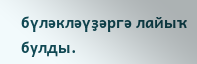бүләкләүҙәргә лайыҡ булды.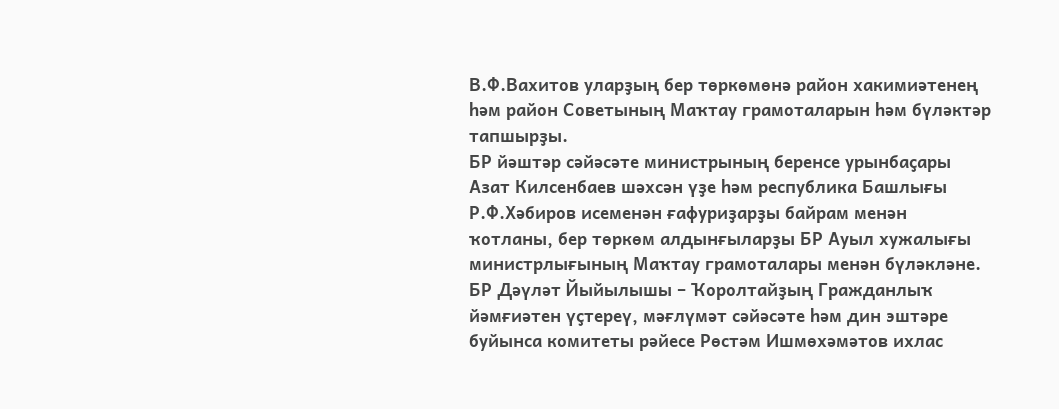В.Ф.Вахитов уларҙың бер төркөмөнә район хакимиәтенең һәм район Советының Маҡтау грамоталарын һәм бүләктәр тапшырҙы.
БР йәштәр сәйәсәте министрының беренсе урынбаҫары Азат Килсенбаев шәхсән үҙе һәм республика Башлығы Р.Ф.Хәбиров исеменән ғафуриҙарҙы байрам менән ҡотланы, бер төркөм алдынғыларҙы БР Ауыл хужалығы министрлығының Маҡтау грамоталары менән бүләкләне. БР Дәүләт Йыйылышы – Ҡоролтайҙың Гражданлыҡ йәмғиәтен үҫтереү, мәғлүмәт сәйәсәте һәм дин эштәре буйынса комитеты рәйесе Рөстәм Ишмөхәмәтов ихлас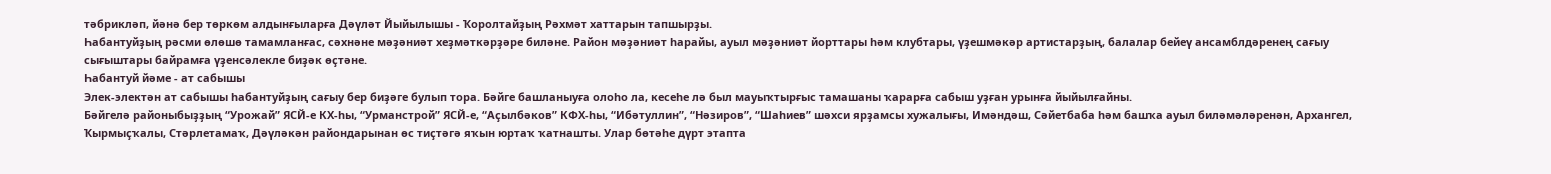тәбрикләп, йәнә бер төркөм алдынғыларға Дәүләт Йыйылышы - Ҡоролтайҙың Рәхмәт хаттарын тапшырҙы.
Һабантуйҙың рәсми өлөшө тамамланғас, сәхнәне мәҙәниәт хеҙмәткәрҙәре биләне. Район мәҙәниәт һарайы, ауыл мәҙәниәт йорттары һәм клубтары, үҙешмәкәр артистарҙың, балалар бейеү ансамблдәренең сағыу сығыштары байрамға үҙенсәлекле биҙәк өҫтәне.
Һабантуй йәме - ат сабышы
Элек-электән ат сабышы һабантуйҙың сағыу бер биҙәге булып тора. Бәйге башланыуға олоһо ла, кесеһе лә был мауыҡтырғыс тамашаны ҡарарға сабыш уҙған урынға йыйылғайны.
Бәйгелә районыбыҙҙың “Урожай” ЯСЙ-е КХ-һы, “Урманстрой” ЯСЙ-е, “Аҫылбәков” КФХ-һы, “Ибәтуллин”, “Нәзиров”, “Шаһиев” шәхси ярҙамсы хужалығы, Имәндәш, Сәйетбаба һәм башҡа ауыл биләмәләренән, Архангел, Ҡырмыҫҡалы, Стәрлетамаҡ, Дәүләкән райондарынан өс тиҫтәгә яҡын юртаҡ ҡатнашты. Улар бөтәһе дүрт этапта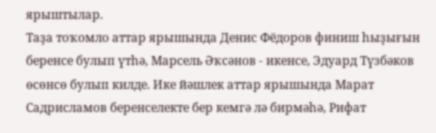ярыштылар.
Таҙа тоҡомло аттар ярышында Денис Фёдоров финиш һыҙығын беренсе булып үтһә, Марсель Әҡсәнов - икенсе, Эдуард Түзбәков өсөнсө булып килде. Ике йәшлек аттар ярышында Марат Садрисламов беренселекте бер кемгә лә бирмәһә, Рифат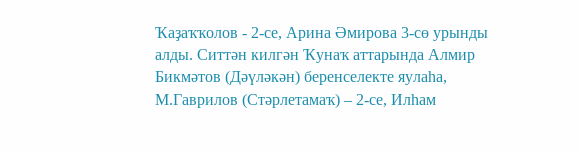Ҡаҙаҡҡолов - 2-се, Арина Әмирова 3-сө урынды алды. Ситтән килгән Ҡунаҡ аттарында Алмир Бикмәтов (Дәүләкән) беренселекте яулаһа, М.Гаврилов (Стәрлетамаҡ) – 2-се, Илһам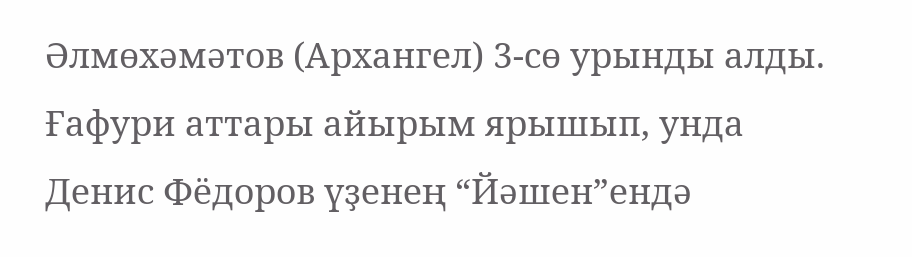Әлмөхәмәтов (Архангел) 3-сө урынды алды. Ғафури аттары айырым ярышып, унда Денис Фёдоров үҙенең “Йәшен”ендә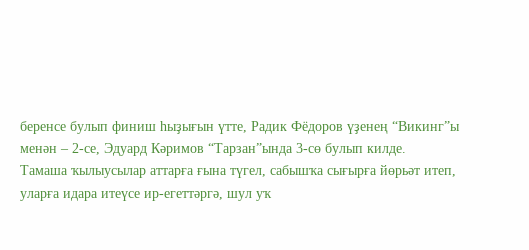беренсе булып финиш һыҙығын үтте, Радик Фёдоров үҙенең “Викинг”ы менән – 2-се, Эдуард Кәримов “Тарзан”ында 3-сө булып килде.
Тамаша ҡылыусылар аттарға ғына түгел, сабышҡа сығырға йөрьәт итеп, уларға идара итеүсе ир-егеттәргә, шул уҡ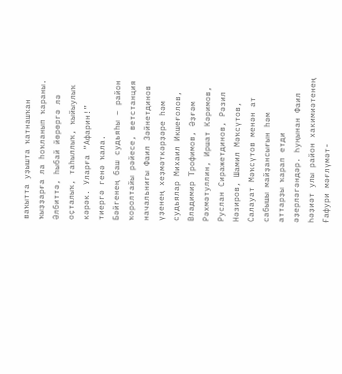ваҡытта уҙышта ҡатнашҡан ҡыҙҙарға ла һоҡланып ҡараны. Әлбиттә, һыбай йөрөргә лә оҫталыҡ, таһыллыҡ, ҡыйыулыҡ кәрәк. Уларға “Афарин!” тиергә генә ҡала.
Бәйгенең баш судьяһы – район ҡоролтайы рәйесе, ветстанция начальнигы Фаил Зәйнетдинов үҙенең хеҙмәткәрҙәре һәм судьялар Михаил Икшеғолов, Владимир Трофимов, Әҙғәм Рәхмәтуллин, Иршат Кәримов, Руслан Сиражетдинов, Рәзил Нәзиров, Шамил Мәҡсүтов, Салауат Мәҡсүтов менән ат сабышы майҙансығын һәм аттарҙы ҡарап етди әҙерләгәндәр. Һуңынан Фаил Һәҙиәт улы район хакимиәтенең Ғафури мәғлүмәт-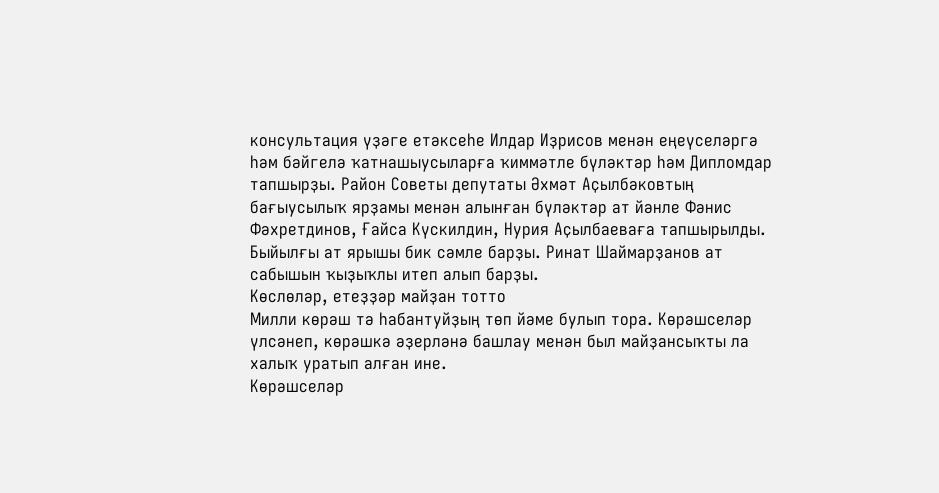консультация үҙәге етәксеһе Илдар Иҙрисов менән еңеүселәргә һәм бәйгелә ҡатнашыусыларға ҡиммәтле бүләктәр һәм Дипломдар тапшырҙы. Район Советы депутаты Әхмәт Аҫылбәковтың бағыусылыҡ ярҙамы менән алынған бүләктәр ат йәнле Фәнис Фәхретдинов, Ғайса Күскилдин, Нурия Аҫылбаеваға тапшырылды.
Быйылғы ат ярышы бик сәмле барҙы. Ринат Шаймарҙанов ат сабышын ҡыҙыҡлы итеп алып барҙы.
Көслөләр, етеҙҙәр майҙан тотто
Милли көрәш тә һабантуйҙың төп йәме булып тора. Көрәшселәр үлсәнеп, көрәшкә әҙерләнә башлау менән был майҙансыҡты ла халыҡ уратып алған ине.
Көрәшселәр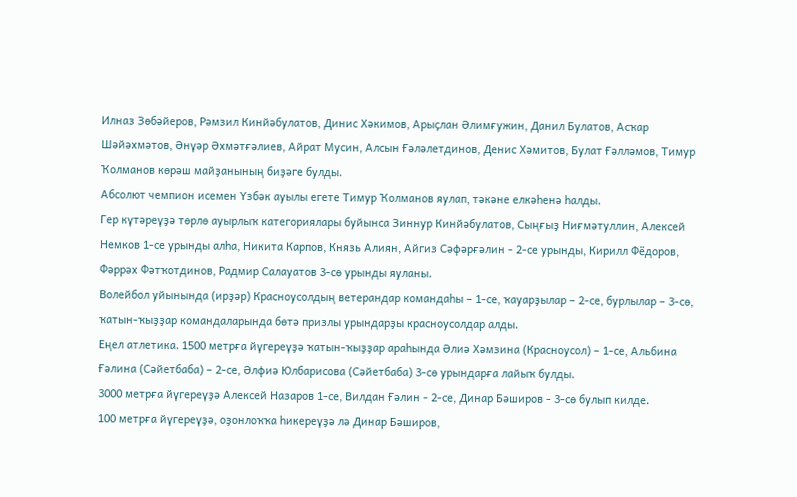Илназ Зөбәйеров, Рәмзил Кинйәбулатов, Динис Хәкимов, Арыҫлан Әлимғужин, Данил Булатов, Асҡар Шәйәхмәтов, Әнүәр Әхмәтғәлиев, Айрат Мусин, Алсын Ғәләлетдинов, Денис Хәмитов, Булат Ғәлләмов, Тимур Ҡолманов көрәш майҙанының биҙәге булды.
Абсолют чемпион исемен Үзбәк ауылы егете Тимур Ҡолманов яулап, тәкәне елкәһенә һалды.
Гер күтәреүҙә төрлө ауырлыҡ категориялары буйынса Зиннур Кинйәбулатов, Сыңғыҙ Ниғмәтуллин, Алексей Немков 1-се урынды алһа, Никита Карпов, Князь Алиян, Айгиз Сәфәрғәлин - 2-се урынды, Кирилл Фёдоров, Фәррәх Фәтҡотдинов, Радмир Салауатов 3-сө урынды яуланы.
Волейбол уйынында (ирҙәр) Красноусолдың ветерандар командаһы – 1-се, ҡауарҙылар – 2-се, бурлылар – 3-сө, ҡатын-ҡыҙҙар командаларында бөтә призлы урындарҙы красноусолдар алды.
Еңел атлетика. 1500 метрға йүгереүҙә ҡатын-ҡыҙҙар араһында Әлиә Хәмзина (Красноусол) – 1-се, Альбина Ғәлина (Сәйетбаба) – 2-се, Әлфиә Юлбарисова (Сәйетбаба) 3-сө урындарға лайыҡ булды.
3000 метрға йүгереүҙә Алексей Назаров 1-се, Вилдан Ғәлин - 2-се, Динар Бәширов - 3-сө булып килде.
100 метрға йүгереүҙә, оҙонлоҡҡа һикереүҙә лә Динар Бәширов,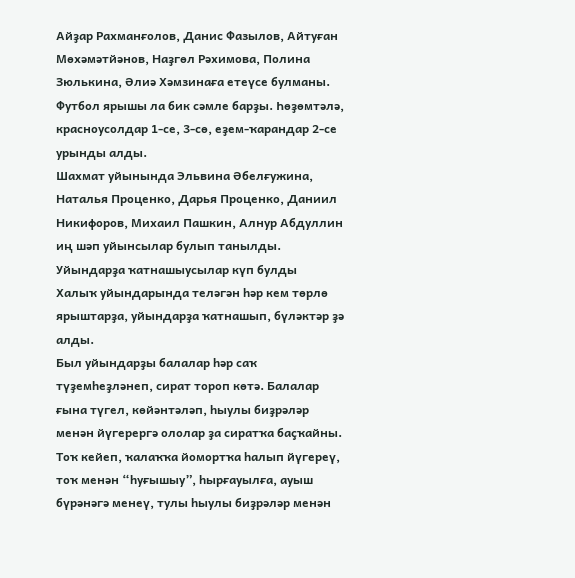Айҙар Рахманғолов, Данис Фазылов, Айтуған Мөхәмәтйәнов, Наҙгөл Рәхимова, Полина Зюлькина, Әлиә Хәмзинаға етеүсе булманы.
Футбол ярышы ла бик сәмле барҙы. Һөҙөмтәлә, красноусолдар 1-се, 3-сө, еҙем-ҡарандар 2-се урынды алды.
Шахмат уйынында Эльвина Әбелғужина, Наталья Проценко, Дарья Проценко, Даниил Никифоров, Михаил Пашкин, Алнур Абдуллин иң шәп уйынсылар булып танылды.
Уйындарҙа ҡатнашыусылар күп булды
Халыҡ уйындарында теләгән һәр кем төрлө ярыштарҙа, уйындарҙа ҡатнашып, бүләктәр ҙә алды.
Был уйындарҙы балалар һәр саҡ түҙемһеҙләнеп, сират тороп көтә. Балалар ғына түгел, көйәнтәләп, һыулы биҙрәләр менән йүгерергә ололар ҙа сиратҡа баҫҡайны. Тоҡ кейеп, ҡалаҡҡа йомортҡа һалып йүгереү, тоҡ менән “һуғышыу”, һырғауылға, ауыш бүрәнәгә менеү, тулы һыулы биҙрәләр менән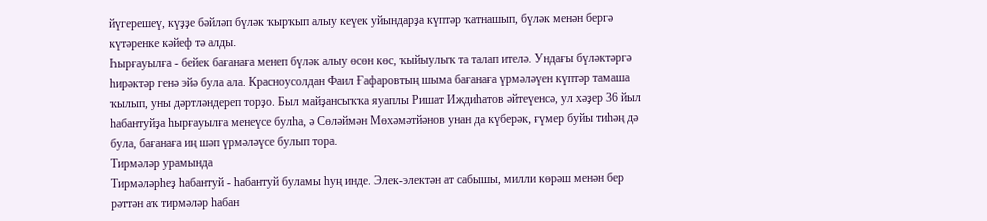йүгерешеү, күҙҙе бәйләп бүләк ҡырҡып алыу кеүек уйындарҙа күптәр ҡатнашып, бүләк менән бергә күтәренке кәйеф тә алды.
Һырғауылға - бейек бағанаға менеп бүләк алыу өсөн көс, ҡыйыулыҡ та талап ителә. Ундағы бүләктәргә һирәктәр генә эйә була ала. Красноусолдан Фаил Ғафаровтың шыма бағанаға үрмәләүен күптәр тамаша ҡылып, уны дәртләндереп торҙо. Был майҙансыҡҡа яуаплы Ришат Иждиһатов әйтеүенсә, ул хәҙер 36 йыл һабантуйҙа һырғауылға менеүсе булһа, ә Сөләймән Мөхәмәтйәнов унан да күберәк, ғүмер буйы тиһәң дә була, бағанаға иң шәп үрмәләүсе булып тора.
Тирмәләр урамында
Тирмәләрһеҙ һабантуй - һабантуй буламы һуң инде. Элек-электән ат сабышы, милли көрәш менән бер рәттән аҡ тирмәләр һабан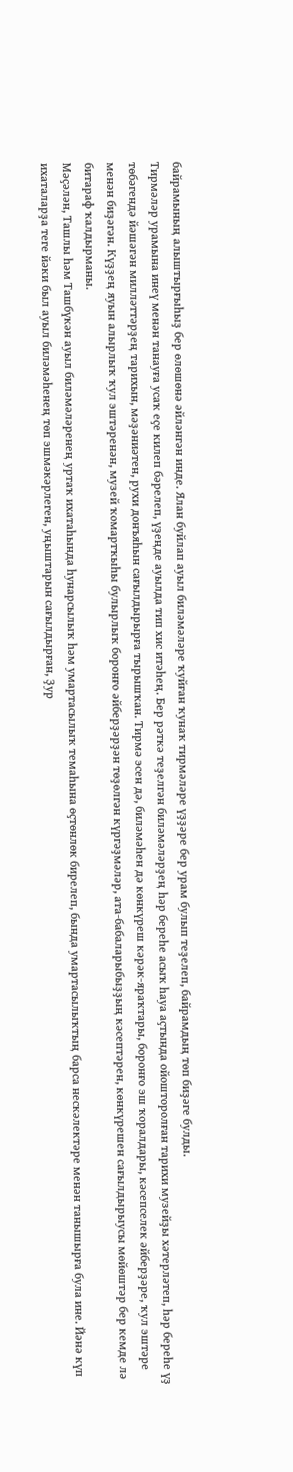байрамының алыштырғыһыҙ бер өлөшөнә әйләнгән инде. Ялан буйлап ауыл биләмәләре ҡуйған ҡунаҡ тирмәләре үҙҙәре бер урам булып теҙелеп, байрамдың төп биҙәге булды.
Тирмәләр урамына инеү менән танауға усаҡ еҫе килеп бәрелеп, үҙеңде ауылда тип хис итәһең. Бер рәткә теҙелгән биләмәләрҙең һәр береһе асыҡ һауа аҫтында ойошторолған тарихи музейҙы хәтерләтеп, һәр береһе үҙ төбәгендә йәшәгән милләттәрҙең тарихын, мәҙәниәтен, рухи донъяһын сағылдырырға тырышҡан. Тирмә эсен дә, биләмәһен дә көнкүреш кәрәк-яраҡтары, боронғо эш ҡоралдары, кәсепселек әйберҙәре, ҡул эштәре менән биҙәгән. Күҙҙең яуын алырлыҡ ҡул эштәренән, музей ҡомартҡыһы булырлыҡ боронғо әйберҙәрҙән төҙөлгән күргәҙмәләр, ата-бабаларыбыҙҙың кәсептәрен, көнкүрешен сағылдырыусы мөйөштәр бер кемде лә битараф ҡалдырманы.
Мәҫәлән, Ташлы һәм Ташбүкән ауыл биләмәләренең уртаҡ ихатаһында һунарсылыҡ һәм умартасылыҡ темаһына өҫтөнлөк бирелеп, бында умартасылыҡтың барса нескәлектәре менән танышырға була ине. Йәнә күп ихаталарҙа теге йәки был ауыл биләмәһенең төп эшмәкәрлеген, уңыштарын сағылдырған, Ҙур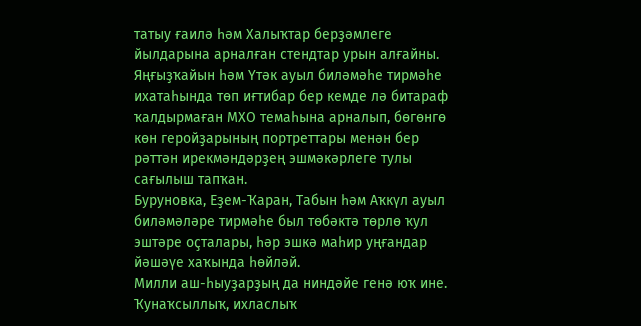татыу ғаилә һәм Халыҡтар берҙәмлеге йылдарына арналған стендтар урын алғайны. Яңғыҙҡайын һәм Үтәк ауыл биләмәһе тирмәһе ихатаһында төп иғтибар бер кемде лә битараф ҡалдырмаған МХО темаһына арналып, бөгөнгө көн геройҙарының портреттары менән бер рәттән ирекмәндәрҙең эшмәкәрлеге тулы сағылыш тапҡан.
Буруновка, Еҙем-Ҡаран, Табын һәм Аҡкүл ауыл биләмәләре тирмәһе был төбәктә төрлө ҡул эштәре оҫталары, һәр эшкә маһир уңғандар йәшәүе хаҡында һөйләй.
Милли аш-һыуҙарҙың да ниндәйе генә юҡ ине. Ҡунаҡсыллыҡ, ихласлыҡ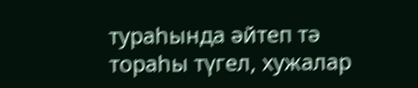тураһында әйтеп тә тораһы түгел, хужалар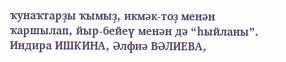ҡунаҡтарҙы ҡымыҙ, икмәк-тоҙ менән ҡаршылап, йыр-бейеү менән дә “һыйланы”.
Индира ИШКИНА, Әлфиә ВӘЛИЕВА,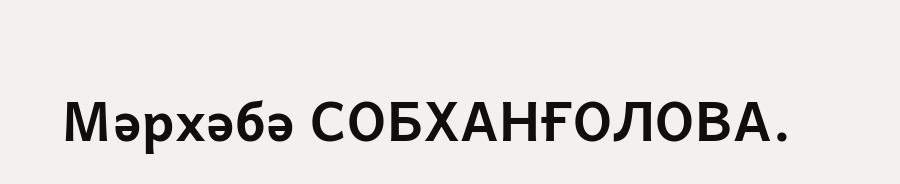Мәрхәбә СОБХАНҒОЛОВА.